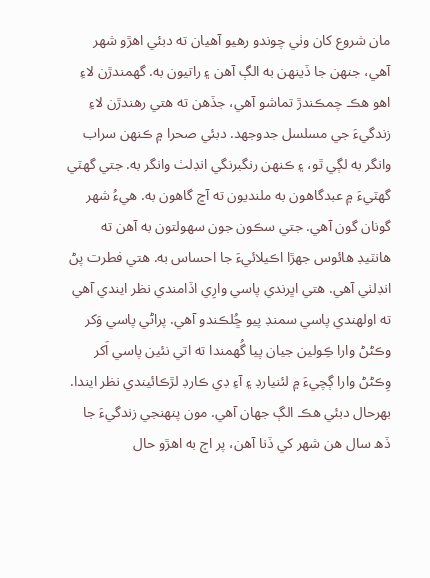مان شروع کان وٺي چوندو رھيو آھيان ته دبئي اهڙو شھر آهي، جنھن جا ڏينھن به الڳ آهن ۽ راتيون به. گهمندڙن لاءِ اهو هڪ چمڪندڙ تماشو آهي، جڏهن ته هتي رهندڙن لاءِ زندگيءَ جي مسلسل جدوجھد. دبئي صحرا ۾ ڪنھن سراب وانگر به لڳي ٿو، ۽ ڪنھن رنگبرنگي انڊلٺ وانگر به. جتي گهٽي گهٽيءَ ۾ عبدگاھون به ملنديون ته آڇ گاھون به. ھيءُ شھر گونان گون آھي. جتي سڪون جون سھولتون به آھن ته هانٽيڊ هائوس جھڙا اڪيلائيءَ جا احساس به. ھتي فطرت پڻ انڊلٺي آھي. ھتي اڀرندي پاسي وارِي اڏامندي نظر ايندي آھي ته اولھندي پاسي سمنڊ پيو ڇُلڪندو آھي. پراڻي پاسي وَکر وڪڻڻ وارا ڪِولين جيان پيا گُهمندا ته اتي نئين پاسي اَکر وِڪڻڻ وارا ڳچيءَ ۾ لئنيارڊ ۽ آءِ ڊي ڪارڊ لڙڪائيندي نظر ايندا. بھرحال دبئي ھڪ الڳ جھان آھي. مون پنھنجي زندگيءَ جا ڏھ سال ھن شھر کي ڏنا آھن، پر اڄ به اھڙو حال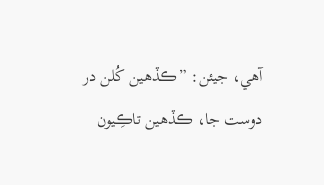آھي، جيئن: ”ڪڏهين کُلن در دوست جا، ڪڏهين تاڪِيون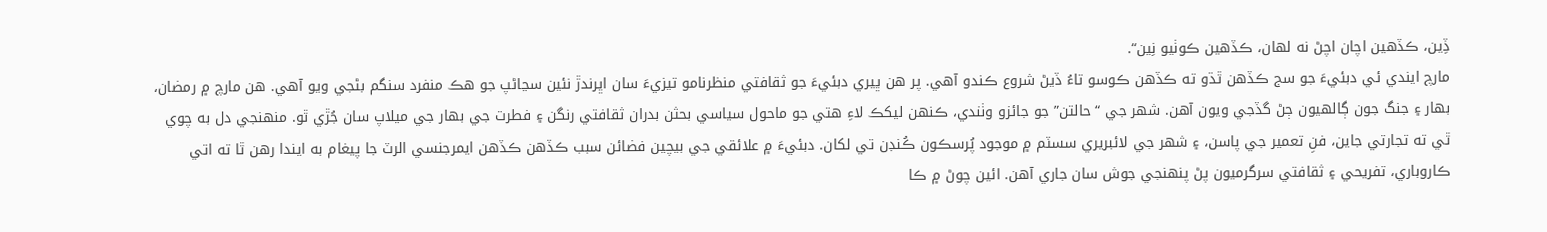ڏِين، ڪڏهين اچان اچڻ نه لھان، ڪڏهين ڪوٺيو نِين“.
مارچ ايندي ئي دبئيءَ جو سج ڪڏھن ٿڌو ته ڪڏھن ڪوسو تاءُ ڏيڻ شروع ڪندو آھي. پر ھن ڀيري دبئيءَ جو ثقافتي منظرنامو تيزيءَ سان اڀرندڙ نئين سڃاڻپ جو هڪ منفرد سنگم بڻجي ويو آھي. هن مارچ ۾ رمضان، بهار ۽ جنگ جون ڳالهيون ڄڻ گڏجي ويون آهن. شھر جي “حالتن” جو جائزو وٺندي، ڪنھن ليکڪ لاءِ هتي جو ماحول سياسي بحثن بدران ثقافتي رنگن ۽ فطرت جي بھار جي ميلاپ سان جُڙي ٿو. منھنجي دل به چوي ٿي ته تجارتي جاين، فنِ تعمير جي پاسن، ۽ شھر جي لائبريري سسٽم ۾ موجود پُرسڪون ڪُنڊن تي لکان. دبئيءَ ۾ علائقي جي بيچين فضائن سبب ڪڏهن ڪڏهن ايمرجنسي الرٽ جا پيغام به ايندا رهن ٿا ته اتي ڪاروباري، تفريحي ۽ ثقافتي سرگرميون پڻ پنھنجي جوش سان جاري آھن. ائين چوڻ ۾ ڪا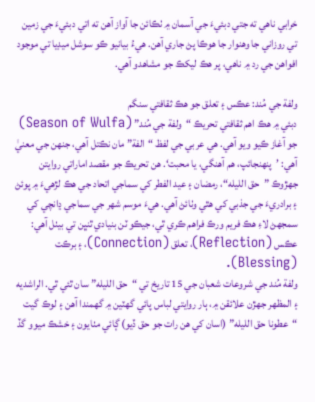خرابي ناھي ته جتي دبئيءَ جي آسمان ۾ ٺڪائن جا آواز آھن ته اتي دبئيءَ جي زمين تي روزاني جا وھنوار جا ھوڪا پڻ جاري آھن. ھيءُ بيانيو ڪو سوشل ميڊيا تي موجود افواھن جي رد ۾ ناھي، پر ھڪ ليکڪ جو مشاھدو آھي.

ولفة جي مُند: عڪس ۽ تعلق جو هڪ ثقافتي سنگم
دبئي ۾ هڪ اهم ثقافتي تحريڪ “ولفة جي مُند” (Season of Wulfa) جو آغاز ڪيو ويو آھي. هي عربي جي لفظ “الفة” مان نڪتل آهي، جنھن جي معنيٰ آهي: ’پنھنجائپ، هم آهنگي، يا محبت‘. هن تحريڪ جو مقصد اماراتي روايتن جھڙوڪ ”حق الليله“، رمضان ۽ عيد الفطر کي سماجي اتحاد جي هڪ لڙهيءَ ۾ پوئڻ ۽ برادريءَ جي جذبي کي هٿي وٺائڻ آهي. هيءَ موسم شھر جي سماجي ڍانچي کي سمجهڻ لاءِ هڪ فريم ورڪ فراهم ڪري ٿي، جيڪو ٽن بنيادي ٿنڀن تي بيٺل آهي:
عڪس (Reflection)، تعلق (Connection)، ۽ برڪت (Blessing).
ولفة مُند جي شروعات شعبان جي 15 تاريخ تي “حق الليله” سان ٿئي ٿي. الراشديه ۽ المظھر جھڙن علائقن ۾، ٻار روايتي لباس پائي گهٽين ۾ گهمندا آهن ۽ لوڪ گيت “عطونا حق الليله” (اسان کي هن رات جو حق ڏيو) ڳائي مٺايون ۽ خشڪ ميوو گڏ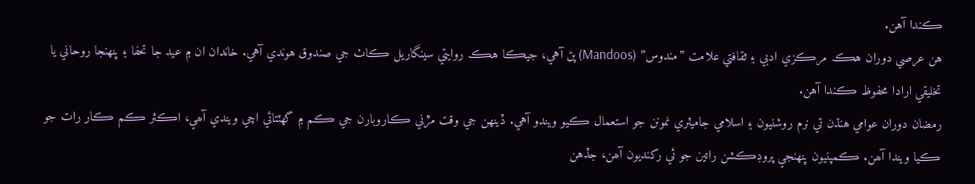ڪندا آهن.
هن عرصي دوران هڪ مرڪزي ادبي ۽ ثقافتي علامت ”مندوس” (Mandoos) پڻ آهي، جيڪا هڪ روايتي سينگاريل ڪاٺ جي صندوق هوندي آهي. خاندان ان ۾ عيد جا تحفا ۽ پنھنجا روحاني يا تخليقي ارادا محفوظ ڪندا آهن.
رمضان دوران عوامي هنڌن تي نرم روشنيون ۽ اسلامي جاميٽري نمونن جو استعمال ڪيو ويندو آهي. ڏينھن جي وقت مڙني ڪاروبارن جي ڪم ۾ گهٽتائي اچي ويندي آھي، اڪثر ڪم ڪار رات جو ڪيا ويندا آھن. ڪمپنيون پنھنجي پروڊڪشن راتين جو ئي رکنديون آھن، جڏهن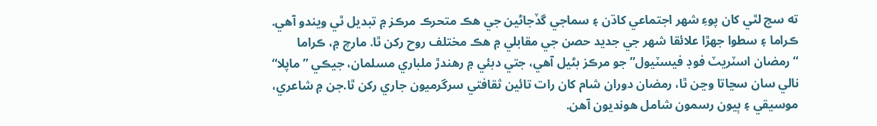ته سج لٿي کان پوءِ شھر اجتماعي کاڌن ۽ سماجي گڏجاڻين جي هڪ متحرڪ مرڪز ۾ تبديل ٿي ويندو آهي. ڪراما ۽ سطوا جھڙا علائقا شھر جي جديد حصن جي مقابلي ۾ هڪ مختلف روح رکن ٿا. مارچ ۾، ڪراما “رمضان اسٽريٽ فوڊ فيسٽيول” جو مرڪز بڻيل آھي، جتي دبئي ۾ رهندڙ ملباري مسلمان، جيڪي ”ماپلا“ نالي سان سڃاتا وڃن ٿا، رمضان دوران شام کان رات تائين ثقافتي سرگرميون جاري رکن ٿا.جن ۾ شاعري، موسيقي ۽ ٻيون رسمون شامل ھونديون آھن.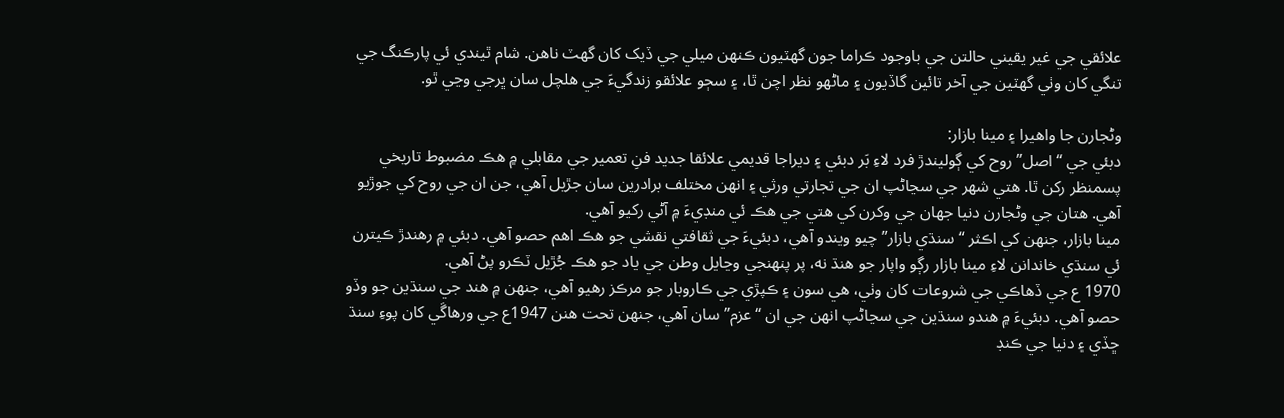علائقي جي غير يقيني حالتن جي باوجود ڪراما جون گهٽيون ڪنھن ميلي جي ڏيک کان گهٽ ناهن. شام ٿيندي ئي پارڪنگ جي تنگي کان وٺي گهٽين جي آخر تائين گاڏيون ۽ ماڻهو نظر اچن ٿا، ۽ سڄو علائقو زندگيءَ جي هلچل سان ڀرجي وڃي ٿو.

وڻجارن جا واھيرا ۽ مينا بازار:
دبئي جي “اصل” روح کي ڳوليندڙ فرد لاءِ بَر دبئي ۽ ديراجا قديمي علائقا جديد فنِ تعمير جي مقابلي ۾ هڪ مضبوط تاريخي پسمنظر رکن ٿا. هتي شھر جي سڃاڻپ ان جي تجارتي ورثي ۽ انھن مختلف برادرين سان جڙيل آهي، جن ان جي روح کي جوڙيو آهي. ھتان جي وڻجارن دنيا جھان جي وکرن کي ھتي جي ھڪ ئي منڊيءَ ۾ آڻي رکيو آھي.
مينا بازار، جنھن کي اڪثر “سنڌي بازار” چيو ويندو آهي، دبئيءَ جي ثقافتي نقشي جو هڪ اهم حصو آهي. دبئي ۾ رهندڙ ڪيترن ئي سنڌي خاندانن لاءِ مينا بازار رڳو واپار جو هنڌ نه، پر پنھنجي وڃايل وطن جي ياد جو هڪ جُڙيل ٽڪرو پڻ آهي.
1970 ع جي ڏهاڪي جي شروعات کان وٺي، هي سون ۽ ڪپڙي جي ڪاروبار جو مرڪز رهيو آهي، جنھن ۾ ھند جي سنڌين جو وڏو حصو آھي. دبئيءَ ۾ ھندو سنڌين جي سڃاڻپ انهن جي ان “عزم” سان آهي، جنھن تحت هنن 1947ع جي ورهاڱي کان پوءِ سنڌ ڇڏي ۽ دنيا جي ڪنڊ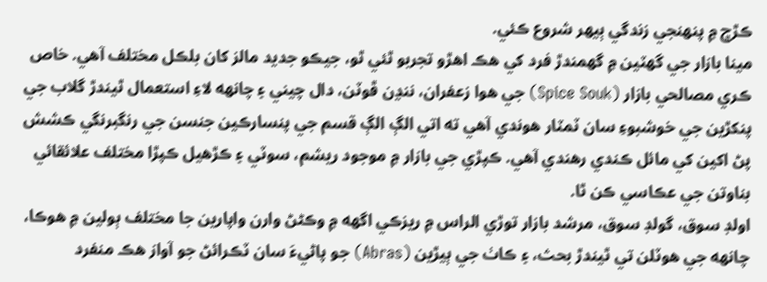ڪڙڇ ۾ پنھنجي زندگي ٻيھر شروع ڪئي.
مينا بازار جي گهٽين ۾ گهمندڙ فرد کي هڪ اهڙو تجربو ٿئي ٿو، جيڪو جديد مالز کان بلڪل مختلف آهي. خاص ڪري مصالحي بازار (Spice Souk) جي هوا زعفران، ننڍن ڦوٽن، دال چيني ۽ چانھه لاءِ استعمال ٿيندڙ گلاب جي پنکڙين جي خوشبوءِ سان ٽمٽار هوندي آهي ته اتي الڳ الڳ قسم جي پنسارڪين جنسن جي رنگبرنگي ڪشش پڻ اکين کي مائل ڪندي رھندي آھي. ڪپڙي جي بازار ۾ موجود ريشم، سوٽي ۽ ڪڙھيل ڪپڙا مختلف علائقائي بناوتن جي عڪاسي ڪن ٿا.
اولڊ سوق، گولڊ سوق، مرشد بازار توڙي الراس ۾ ريزڪي اگهه ۾ وڪڻڻ وارن واپارين جا مختلف ٻولين ۾ هوڪا، چانھه جي هوٽلن تي ٿيندڙ بحث، ۽ ڪاٺ جي ٻيڙين (Abras) جو پاڻيءَ سان ٽڪرائڻ جو آواز هڪ منفرد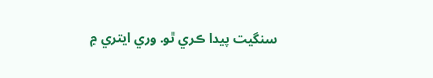سنگيت پيدا ڪري ٿو. وري ايتري ۾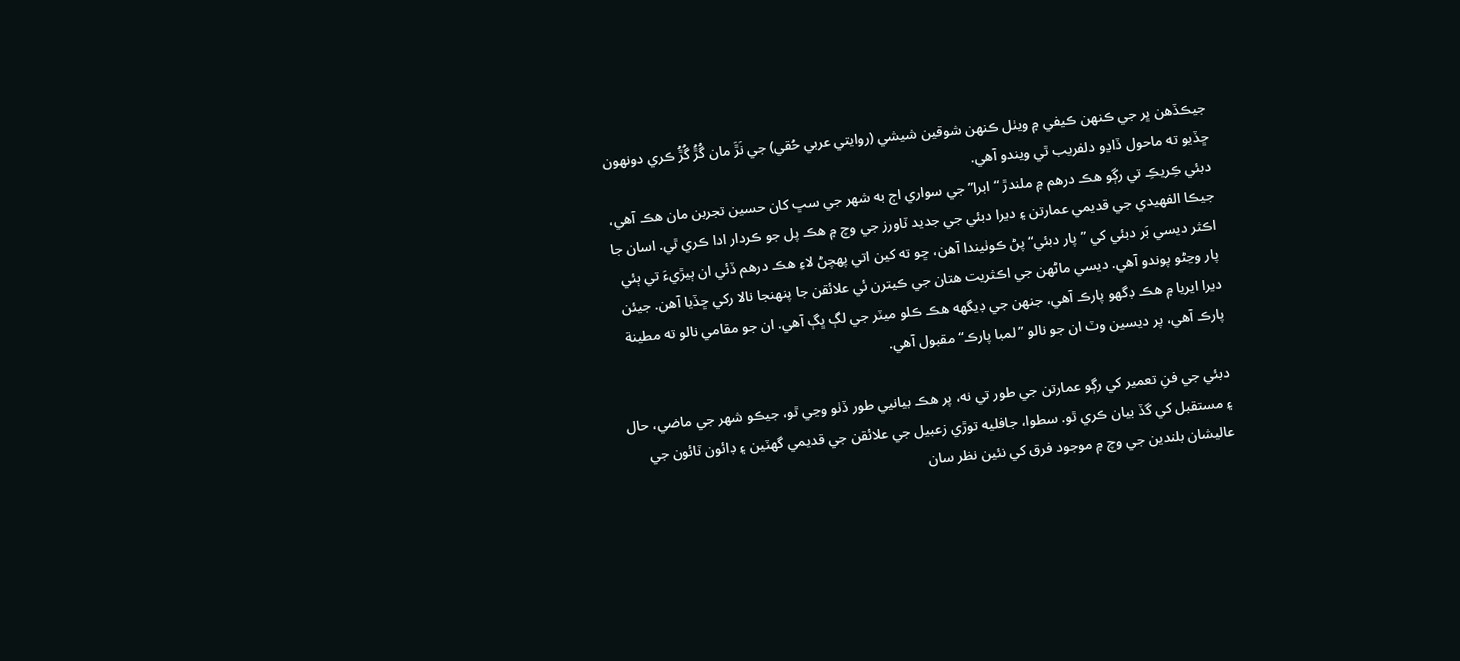جيڪڏھن ڀر جي ڪنھن ڪيفي ۾ ويٺل ڪنھن شوقين شيشي (روايتي عربي حُقي) جي نَڙَ مان گُڙُ گُڙُ ڪري دونھون ڇڏيو ته ماحول ڏاڍو دلفريب ٿي ويندو آھي.
دبئي ڪِريڪِ تي رڳو هڪ درهم ۾ ملندڙ “ابرا” جي سواري اڄ به شھر جي سڀ کان حسين تجربن مان هڪ آهي، جيڪا الفھيدي جي قديمي عمارتن ۽ ديرا دبئي جي جديد ٽاورز جي وچ ۾ هڪ پل جو ڪردار ادا ڪري ٿي. اسان جا اڪثر ديسي بَر دبئي کي ”پار دبئي“ پڻ ڪوٺيندا آھن، ڇو ته کين اتي پھچڻ لاءِ ھڪ درھم ڏئي ان ٻيڙيءَ تي ٻئي پار وڃڻو پوندو آھي. ديسي ماڻهن جي اڪثريت ھتان جي ڪيترن ئي علائقن جا پنھنجا نالا رکي ڇڏيا آھن. جيئن ديرا ايريا ۾ ھڪ ڊگهو پارڪ آھي، جنھن جي ڊيگهه ھڪ ڪلو ميٽر جي لڳ ڀڳ آھي. ان جو مقامي نالو ته مطينة پارڪ آھي، پر ديسين وٽ ان جو نالو ”لمبا پارڪ“ مقبول آھي.

دبئي جي فنِ تعمير کي رڳو عمارتن جي طور تي نه، پر هڪ بيانيي طور ڏٺو وڃي ٿو، جيڪو شھر جي ماضي، حال ۽ مستقبل کي گڏ بيان ڪري ٿو. سطوا، جافليه توڙي زعبيل جي علائقن جي قديمي گهٽين ۽ ڊائون ٽائون جي عاليشان بلندين جي وچ ۾ موجود فرق کي نئين نظر سان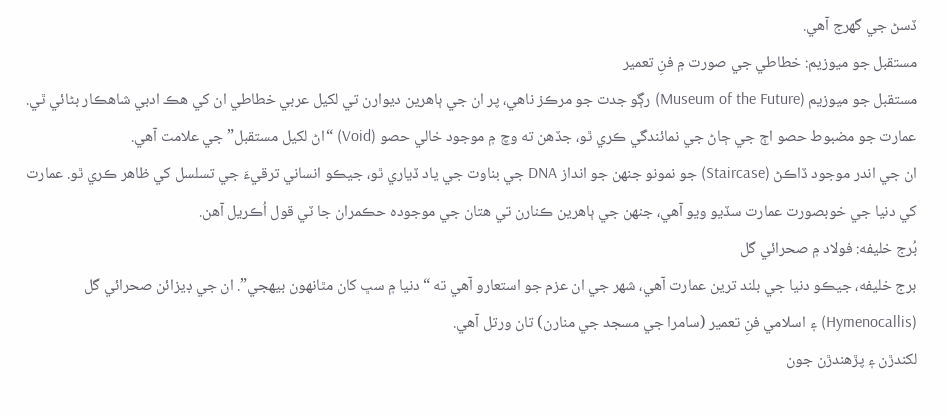ڏسڻ جي گهرج آھي.
مستقبل جو ميوزيم: خطاطي جي صورت ۾ فنِ تعمير
مستقبل جو ميوزيم (Museum of the Future) رڳو جدت جو مرڪز ناهي، پر ان جي ٻاهرين ديوارن تي لکيل عربي خطاطي ان کي هڪ ادبي شاهڪار بڻائي ٿي.
عمارت جو مضبوط حصو اڄ جي ڄاڻ جي نمائندگي ڪري ٿو، جڏهن ته وچ ۾ موجود خالي حصو (Void) “اڻ لکيل مستقبل” جي علامت آهي.
ان جي اندر موجود ڏاڪڻ (Staircase) جو نمونو جنهن جو انداز DNA جي بناوت جي ياد ڏياري ٿو، جيڪو انساني ترقيءَ جي تسلسل کي ظاهر ڪري ٿو. عمارت کي دنيا جي خوبصورت عمارت سڏيو ويو آھي، جنھن جي ٻاھرين ڪنارن تي ھتان جي موجوده حڪمران جا ٽي قول اُڪريل آھن.
بُرج خليفه: فولاد ۾ صحرائي گل
برج خليفه، جيڪو دنيا جي بلند ترين عمارت آهي، شھر جي ان عزم جو استعارو آهي ته “دنيا ۾ سڀ کان مٿانھون بيھجي”. ان جي ڊيزائن صحرائي گل (Hymenocallis) ۽ اسلامي فنِ تعمير (سامرا جي مسجد جي منارن) تان ورتل آهي.
لکندڙن ۽ پڙھندڙن جون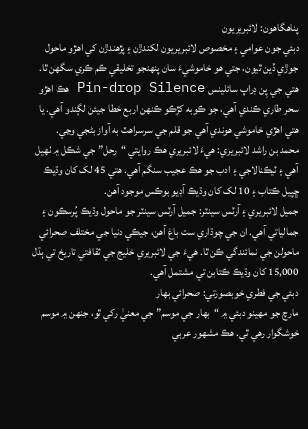پناھگاھون: لائبريريون
دبئي جون عوامي ۽ مخصوص لائبريريون لکندڙن ۽ پڙھندڙن کي اھڙو ماحول جوڙي ڏين ٿيون، جتي هو خاموشيءَ سان پنھنجو تخليقي ڪم ڪري سگهن ٿا. ھتي جي پِن ڊراپ سائلينس Pin-drop Silence ھڪ اھڙو سحر طاري ڪندي آھي، جو ڪوبه کڙڪو ڪنھن اربع خطا جيئن لڳندو آھي. يا هتي اهڙي خاموشي هوندي آهي جو قلم جي سرسراهٽ به آواز بڻجي وڃي.
محمد بن راشد لائبريري: هيءَ لائبريري هڪ روايتي “رحل” جي شڪل ۾ ٺھيل آهي ۽ ٽيڪنالاجي ۽ ادب جو هڪ عجيب سنگم آهي. هتي 45 لک کان وڌيڪ ڇپيل ڪتاب ۽ 10 لک کان وڌيڪ آڊيو بوڪس موجود آهن.
جميل لائبريري ۽ آرٽس سينٽر: جميل آرٽس سينٽر جو ماحول وڌيڪ پُرسڪون ۽ جمالياتي آهي. ان جي چوڌاري ست باغ آهن، جيڪي دنيا جي مختلف صحرائي ماحولن جي نمائندگي ڪن ٿا. هيءَ جي لائبريري خليج جي ثقافتي تاريخ تي ٻڌل 15,000 کان وڌيڪ ڪتابن تي مشتمل آهي.
دبئي جي فطري خوبصورتي: صحرائي بھار
مارچ جو مھينو دبئي ۾ “بھار جي موسم” جي معنيٰ رکي ٿو، جنھن ۾ موسم خوشگوار رهي ٿي. هڪ مشھور عربي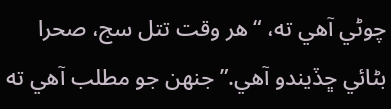چوڻي آهي ته، “هر وقت تتل سج، صحرا بڻائي ڇڏيندو آهي.” جنھن جو مطلب آهي ته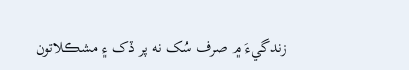زندگيءَ ۾ صرف سُک نه پر ڏک ۽ مشڪلاتون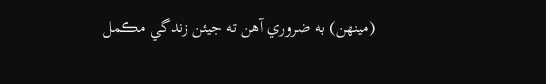(مينھن) به ضروري آهن ته جيئن زندگي مڪمل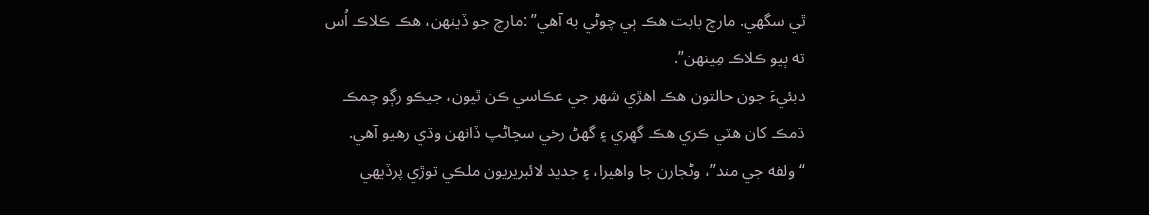ٿي سگهي. مارچ بابت هڪ ٻي چوڻي به آهي” :مارچ جو ڏينھن، هڪ ڪلاڪ اُس ته ٻيو ڪلاڪ مِينھن”.
دبئيءَ جون حالتون هڪ اهڙي شھر جي عڪاسي ڪن ٿيون، جيڪو رڳو چمڪ ڌمڪ کان هٽي ڪري هڪ گھِري ۽ گهڻ رخي سڃاڻپ ڏانھن وڌي رهيو آهي. “ولفه جي مند”، وڻجارن جا واھيرا، ۽ جديد لائبريريون ملڪي توڙي پرڏيھي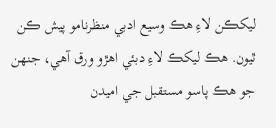ليکڪن لاءِ هڪ وسيع ادبي منظرنامو پيش ڪن ٿيون. هڪ ليکڪ لاءِ دبئي اهڙو ورق آهي، جنھن جو هڪ پاسو مستقبل جي اميدن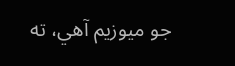جو ميوزيم آهي، ته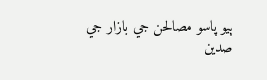ٻيو پاسو مصالحن جي بازار جي صدين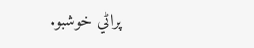پراڻي خوشبو.